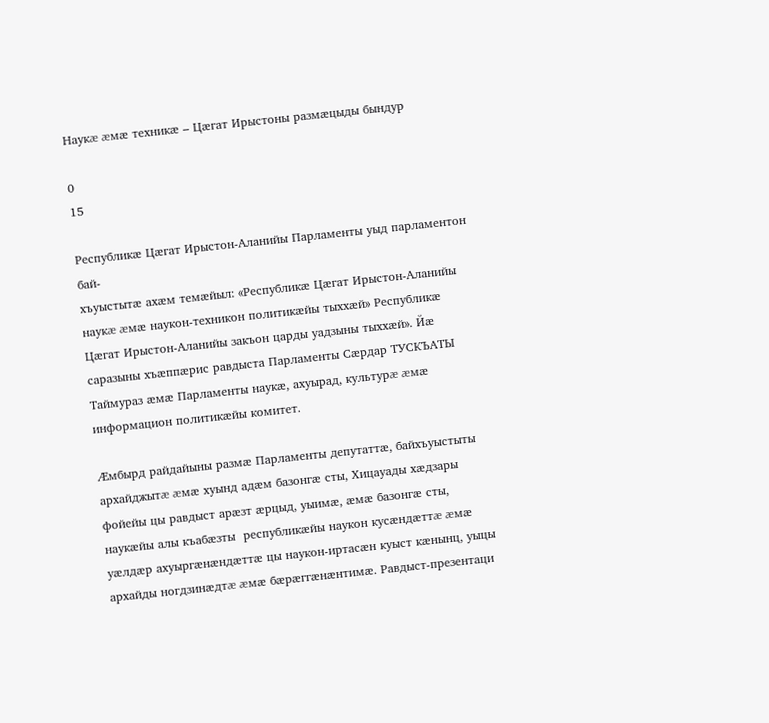Наукæ æмæ техникæ – Цæгат Ирыстоны размæцыды бындур

0
15

Республикæ Цæгат Ирыстон-Аланийы Парламенты уыд парламентон бай-
хъуыстытæ ахæм темæйыл: «Республикæ Цæгат Ирыстон-Аланийы наукæ æмæ наукон-техникон политикæйы тыххæй» Республикæ Цæгат Ирыстон-Аланийы закъон царды уадзыны тыххæй». Йæ саразыны хъæппæрис равдыста Парламенты Сæрдар ТУСКЪАТЫ Таймураз æмæ Парламенты наукæ, ахуырад, культурæ æмæ информацион политикæйы комитет.

Æмбырд райдайыны размæ Парламенты депутаттæ, байхъуыстыты архайджытæ æмæ хуынд адæм базонгæ сты, Хицауады хæдзары фойейы цы равдыст арæзт æрцыд, уыимæ, æмæ базонгæ сты, наукæйы алы къабæзты  республикæйы наукон кусæндæттæ æмæ уæлдæр ахуыргæнæндæттæ цы наукон-иртасæн куыст кæнынц, уыцы архайды ногдзинæдтæ æмæ бæрæггæнæнтимæ. Равдыст-презентаци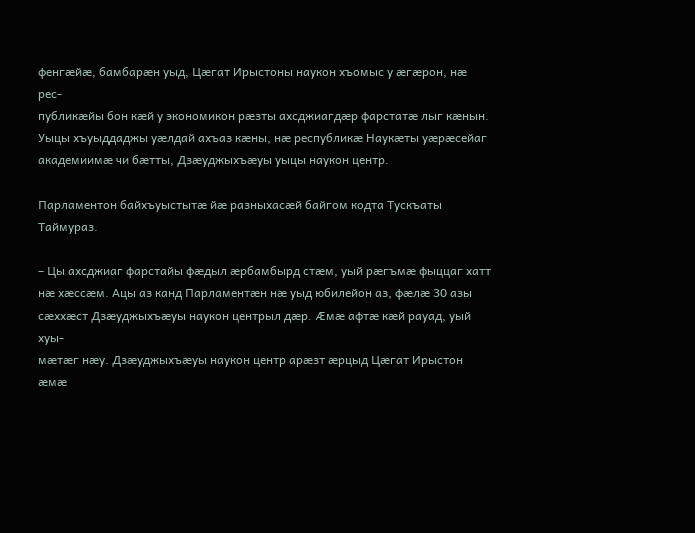фенгæйæ, бамбарæн уыд, Цæгат Ирыстоны наукон хъомыс у æгæрон, нæ рес-
публикæйы бон кæй у экономикон рæзты ахсджиагдæр фарстатæ лыг кæнын. Уыцы хъуыддаджы уæлдай ахъаз кæны, нæ республикæ Наукæты уæрæсейаг академиимæ чи бæтты, Дзæуджыхъæуы уыцы наукон центр.

Парламентон байхъуыстытæ йæ разныхасæй байгом кодта Тускъаты Таймураз.

– Цы ахсджиаг фарстайы фæдыл æрбамбырд стæм, уый рæгъмæ фыццаг хатт нæ хæссæм. Ацы аз канд Парламентæн нæ уыд юбилейон аз, фæлæ 30 азы сæххæст Дзæуджыхъæуы наукон центрыл дæр. Æмæ афтæ кæй рауад, уый хуы-
мæтæг нæу. Дзæуджыхъæуы наукон центр арæзт æрцыд Цæгат Ирыстон æмæ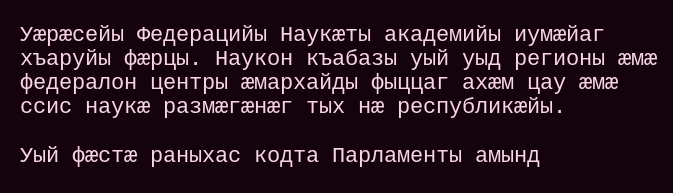Уæрæсейы Федерацийы Наукæты академийы иумæйаг хъаруйы фæрцы. Наукон къабазы уый уыд регионы æмæ федералон центры æмархайды фыццаг ахæм цау æмæ ссис наукæ размæгæнæг тых нæ республикæйы.

Уый фæстæ раныхас кодта Парламенты амынд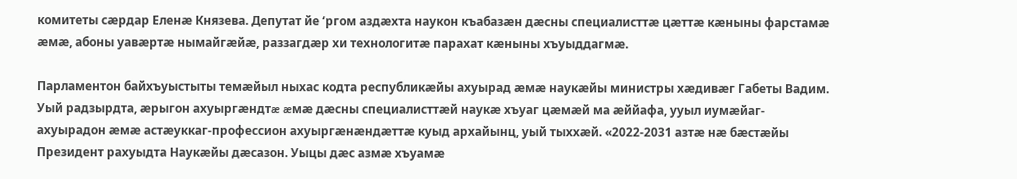комитеты сæрдар Еленæ Князева. Депутат йе ‘ргом аздæхта наукон къабазæн дæсны специалисттæ цæттæ кæныны фарстамæ æмæ, абоны уавæртæ нымайгæйæ, раззагдæр хи технологитæ парахат кæныны хъуыддагмæ.

Парламентон байхъуыстыты темæйыл ныхас кодта республикæйы ахуырад æмæ наукæйы министры хæдивæг Габеты Вадим. Уый радзырдта, æрыгон ахуыргæндтæ æмæ дæсны специалисттæй наукæ хъуаг цæмæй ма æййафа, ууыл иумæйаг-
ахуырадон æмæ астæуккаг-профессион ахуыргæнæндæттæ куыд архайынц, уый тыххæй. «2022-2031 азтæ нæ бæстæйы Президент рахуыдта Наукæйы дæсазон. Уыцы дæс азмæ хъуамæ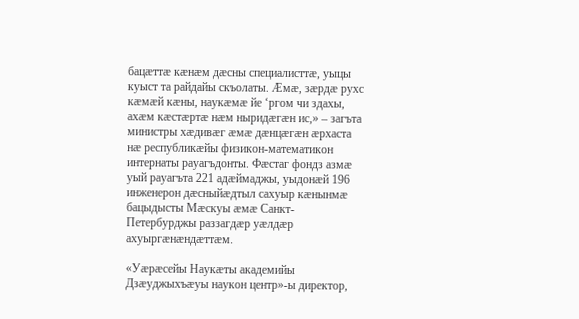бацæттæ кæнæм дæсны специалисттæ, уыцы
куыст та райдайы скъолаты. Æмæ, зæрдæ рухс кæмæй кæны, наукæмæ йе ‘ргом чи здахы, ахæм кæстæртæ нæм ныридæгæн ис,» – загъта министры хæдивæг æмæ дæнцæгæн æрхаста нæ республикæйы физикон-математикон интернаты рауагъдонты. Фæстаг фондз азмæ уый рауагъта 221 адæймаджы, уыдонæй 196 инженерон дæсныйæдтыл сахуыр кæнынмæ бацыдысты Мæскуы æмæ Санкт-Петербурджы раззагдæр уæлдæр ахуыргæнæндæттæм.

«Уæрæсейы Наукæты академийы Дзæуджыхъæуы наукон центр»-ы директор,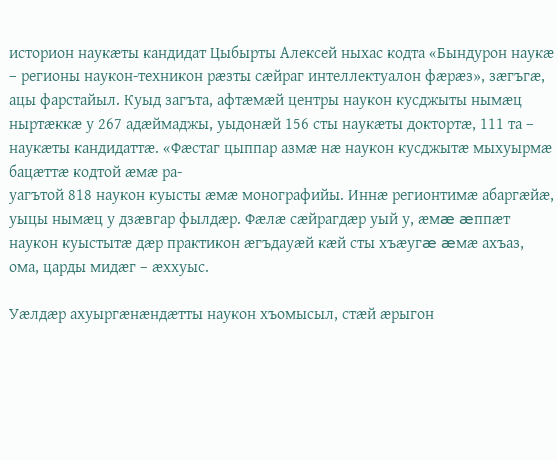историон наукæты кандидат Цыбырты Алексей ныхас кодта «Бындурон наукæ – регионы наукон-техникон рæзты сæйраг интеллектуалон фæрæз», зæгъгæ, ацы фарстайыл. Куыд загъта, афтæмæй центры наукон кусджыты нымæц ныртæккæ у 267 адæймаджы, уыдонæй 156 сты наукæты доктортæ, 111 та – наукæты кандидаттæ. «Фæстаг цыппар азмæ нæ наукон кусджытæ мыхуырмæ бацæттæ кодтой æмæ ра-
уагътой 818 наукон куысты æмæ монографийы. Иннæ регионтимæ абаргæйæ, уыцы нымæц у дзæвгар фылдæр. Фæлæ сæйрагдæр уый у, æмæ æппæт наукон куыстытæ дæр практикон æгъдауæй кæй сты хъæугæ æмæ ахъаз, ома, царды мидæг – æххуыс.

Уæлдæр ахуыргæнæндæтты наукон хъомысыл, стæй æрыгон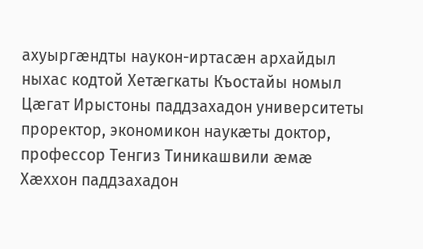ахуыргæндты наукон-иртасæн архайдыл ныхас кодтой Хетæгкаты Къостайы номыл Цæгат Ирыстоны паддзахадон университеты проректор, экономикон наукæты доктор, профессор Тенгиз Тиникашвили æмæ Хæххон паддзахадон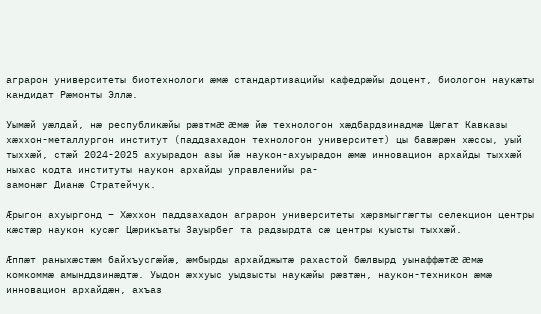аграрон университеты биотехнологи æмæ стандартизацийы кафедрæйы доцент, биологон наукæты кандидат Рæмонты Эллæ.

Уымæй уæлдай, нæ республикæйы рæзтмæ æмæ йæ технологон хæдбардзинадмæ Цæгат Кавказы хæххон-металлургон институт (паддзахадон технологон университет) цы бавæрæн хæссы, уый тыххæй, стæй 2024-2025 ахуырадон азы йæ наукон-ахуырадон æмæ инновацион архайды тыххæй ныхас кодта институты наукон архайды управленийы ра-
замонæг Дианæ Стратейчук.

Æрыгон ахуыргонд – Хæххон паддзахадон аграрон университеты хæрзмыггæгты селекцион центры кæстæр наукон кусæг Цæрикъаты Зауырбег та радзырдта сæ центры куысты тыххæй.

Æппæт раныхæстæм байхъусгæйæ, æмбырды архайджытæ рахастой бæлвырд уынаффæтæ æмæ комкоммæ амынддзинæдтæ. Уыдон æххуыс уыдзысты наукæйы рæзтæн, наукон-техникон æмæ инновацион архайдæн, ахъаз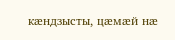кæндзысты, цæмæй нæ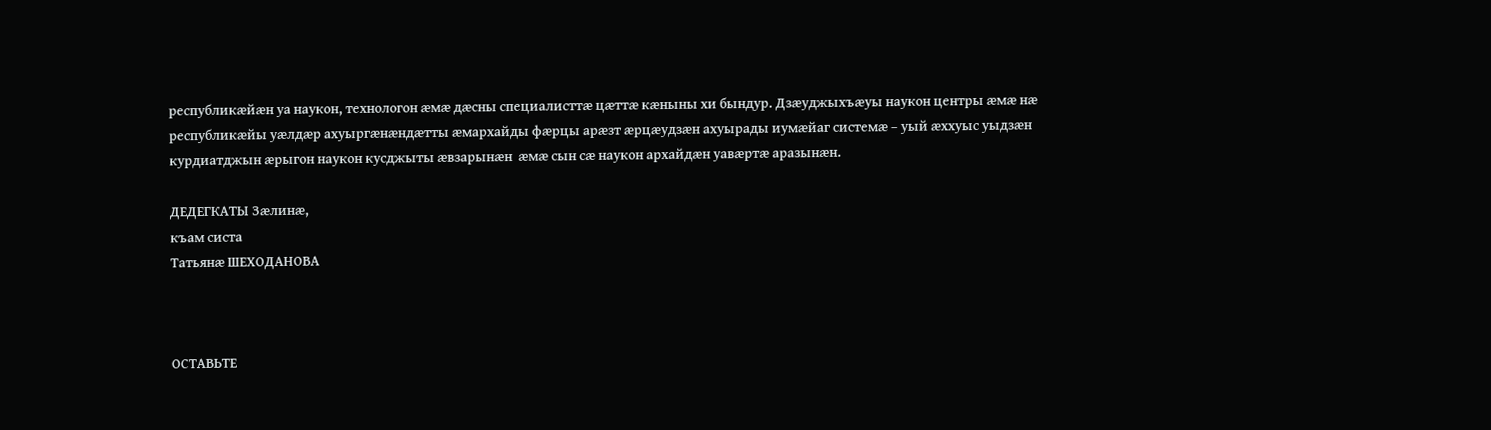республикæйæн уа наукон, технологон æмæ дæсны специалисттæ цæттæ кæныны хи бындур. Дзæуджыхъæуы наукон центры æмæ нæ республикæйы уæлдæр ахуыргæнæндæтты æмархайды фæрцы арæзт æрцæудзæн ахуырады иумæйаг системæ – уый æххуыс уыдзæн курдиатджын æрыгон наукон кусджыты æвзарынæн  æмæ сын сæ наукон архайдæн уавæртæ аразынæн.

ДЕДЕГКАТЫ Зæлинæ,
къам систа
Татьянæ ШЕХОДАНОВА



ОСТАВЬТЕ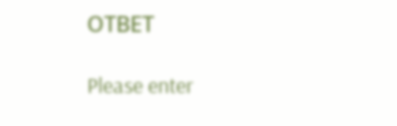ОТВЕТ

Please enter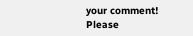your comment!
Please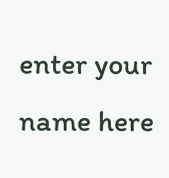enter your name here